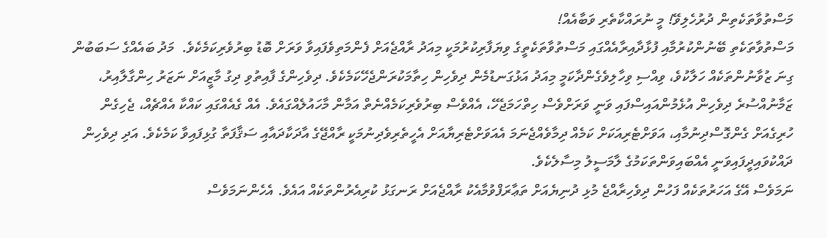މަސްތުވާތަކެތިން ދުރުހެލިވޭ! މީ ނުރައްކާތެރި ވަބާއެއް!
މަސްތުވާތަކެތި ބޭނުންކުރުމާއި ފުޅާދާއިރާއެއްގައި މަސްތުވާތަކެތީގެ ވިޔަފާރިކުރުމަކީ މިއަދު ރާއްޖެއަށް ފެންމަތިވެފައިވާ ވަރަށް ބޮޑު ބިރުވެރިކަމެކެވެ.  މަދު ބައެއްގެ ސަބަބުން ގިނަ ޒުވާނުންތަކެއް ހަލާކުވެ، ވިއްސި ވިހާލިވެގެންދާކަމީ މިއަދު އަޅުގަނޑުމެން ދިވެހިން ހިތާމަކުރަންޖެހޭކަމެކެވެ. ދިވެހިންގެ ފާއިތުވި ދިގު މާޒީއަށް ނަޒަރު ހިންގާލާއިރު، ޒަމާނުއްސުރެ ދިވެހިން އުޅެމުންއައިސްފައި ވަނީ ވަރަށްވެސް ހިތްހަމަޖެހޭ، އެއްވެސް ބިރުވެރިކަމެއްނެތް އަމާން މާހައުލެއްގައެވެ. އެއް ގެއެއްގައި ކައްކާ އެއްޗެއް، ޖެހިގެން ހުރިގެއަށް ގެންގޮސްދިނުމާއި، އަވަށްޓެރިއަކަށް ކަމެއް ދިމާވެއްޖެނަމަ އެއަވަށްޓެރިޔާއަށް އެހީތެރިވެދިނުމަކީ ރާއްޖޭގެ އާދަކާދައާއި ސަޤާފަތާ ގުޅިފައިވާ ކަމެކެވެ. އަދި ދިވެހިން ދައްކުވައިދީފައިވަނީ އެއްބައިވަންތަކަމުގެ ލާމަސީލު މިސާލެކެވެ.
ނަމަވެސް އޭގެ އަހަރުތަކެއް ފަހުން ދިވެހިރާއްޖެ މުޅި ދުނިޔެއަށް ތަޢާރަފްވުމާއެކު ރާއްޖެއަށް ރަނގަޅު ކުރިއެރުންތަކެއް އައެވެ. އެހެންނަމަވެސް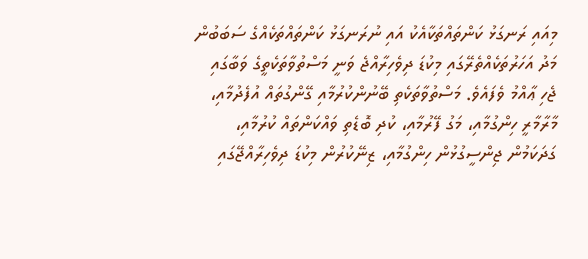މިއައި ރަނގަޅު ކަންތައްތަކާއެކު އައި ނުރަނގަޅު ކަންތައްތަކެއްގެ ސަބަބުން މަދު އަހަރުތަކެއްތެރޭގައި މިކުޑަ ދިވެހިރާއްޖެ ވަނީ މަސްތުވާތަކެތީގެ ވަބާގައި ޖެހި ޢާއްމު ވެފައެވެ. މަސްތުވާތަކެތި ބޭނުންކުރުމާއި ގޭންގުތައް އުފެދުމާއި، މާރާމާރީ ހިންގުމާއި، މަގު ފޭރުމާއި، ކުދި ބޮޑެތި ވައްކަންތައް ކުރުމާއި، ގަދަކަމުން ޖިންސީގުޅުން ހިންގުމާއި، ޒިނޭކުރުން މިކުޑަ ދިވެހިރާއްޖޭގައި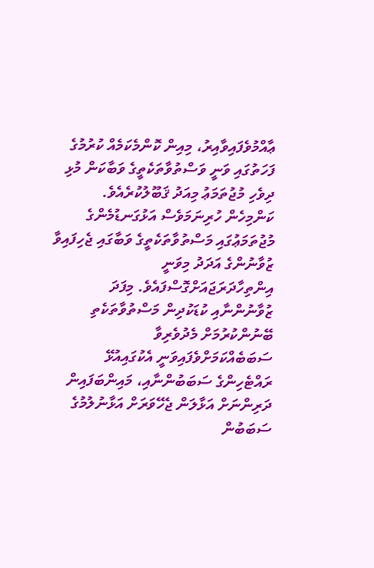ޢާއްމުވެފައިވާއިރު، މިއިން ކޮންމެކަމެއް ކުރުމުގެ ފަހަތުގައި ވަނީ ވަސްތުވާތަކެތީގެ ވަބާކަން މުޅި ދިވެހި މުޖުތަމަޢު މިއަދު ޤަބޫލުކުރެއެވެ.
ކަންމިހެން ހުރިނަމަވެސް އަޅުގަނޑުމެންގެ މުޖުތަމަޢުގައި މަސްތުވާތަކެތީގެ ވަބާގައި ޖެހިފައިވާ ޒުވާނުންގެ އަދަދު މިވަނީ އިންތިހާދަރަޖައަށްގޮސްފައެވެ. މިފަދަ ޒުވާނުންނާއި ކުޑަކުދިން މަސްތުވާތަކެތި ބޭނުންކުރުމަށް މެދުވެރިވާ ސަބަބެއްކަމަށްވެފައިވަނީ އެކުގައިއުޅޭ ރައްޓެހިންގެ ސަބަބުންނާއި، މައިންބަފައިން ދަރިންނަށް އަޅާލަން ޖެހޭވަރަށް އަޅާނުލުމުގެ ސަބަބުން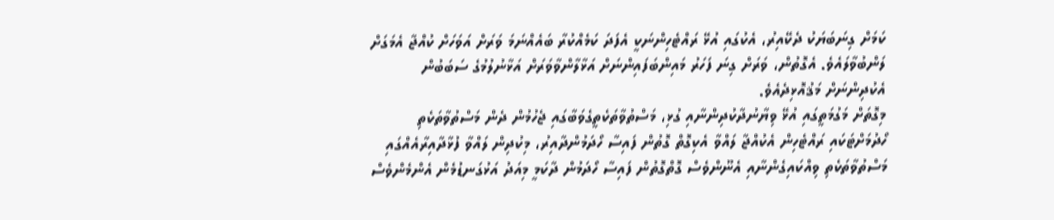ކަމަށް ގިނަބަޔަކު ދެކޭއިރު، އެކުގައި އުޅޭ ރައްޓެހިންނަކީ އެފަދަ ކަމެއްކުރާ ބައެއްނަމަ ވަރަށް އަވަހަށް ކުއްޖާ އެމަގަށް ލަންބުވާލައެވެ. އެގޮތުން، ވަރަށް ގިނަ ފަހަރު މައިންބަފައިންނަށް އަޅާލާންވާވަރަށް އަޅާނުލުމުގެ ސަބަބުން އެކުދިންނަށް މަޤުއޮޅިދެއެވެ.
މިގޮތަށް މަގުމަތީގައި އުޅޭ ވިޔާނުދާކުދިންނާއި ގުޅި، މަސްތުވާތަކެތީގެވަބާގައި ޖެހުމުން ދެން މަސްތުވާތަކެތި ހޯދުމަށްޓަކައި ރައްޓެހިން އެކުއްޖާ ލައްވާ އެކިގޮތް ގޮތުން ފައިސާ ހޯދަމުންދާއިރު، މިކުދިން ލައްވާ ފުޅާދާއިރާއެއްގައި މަސްތުވާތަކެތި ވިއްކައިގެންނާއި އެނޫންވެސް ގޮތްގޮތުން ފައިސާ ހޯދަމުން ދާކަމީ މިއަދު އަޅުގަނޑުމެން އެންމެންވެސް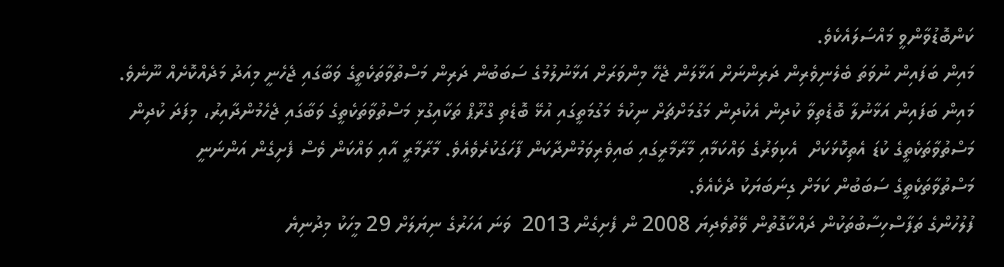ކަންބޮޑުވާންވީ މައްސަލައެކެވެ.
މައިން ބަފައިން ނުވަތަ ބެލެނިވެރިން ދަރިންނަށް އަޅާލަން ޖެހޭ މިންވަރަށް އަޅާނުލުމުގެ ސަބަބުން ދަރިން މަސްތުވާތަކެތީގެ ވަބާގައި ޖެހެނީ މިއަދު މަދެއްކޮށެއް ނޫނެވެ. މައިން ބަފައިން އަޅާނުލާ ބޮޑެތިވާ ކުދިން އެކުދިން މަގުމަށްޗަށް ނިކުމެ މަގުމަތީގައި އުޅޭ ބޮޑެތި ގްރޫޕް ތަކާއިގުޅި މަސްތުވާތަކެތީގެ ވަބާގައި ޖެހެމުންދާއިރު، މިފަދަ ކުދިން މަސްތުވާތަކެތީގެ ކުޑަ އެތިކޮޅަކަށް  އެކިވަރުގެ ވައްކަމާއި މާރާމާރީގައި ބައިވެރިވަމުންދާކަން ފާހަގަކުރެވެއެވެ. މާރާމާރީ އާއި ވައްކަން ވެސް ފެށިގެން އަންނަނީ މަސްތުވާތަކެތީގެ ސަބަބުން ކަމަށް ގިނަބަޔަކު ދެކެއެވެ.
ފުލުހުންގެ ތަފާސްހިސާބުތަކުން ދައްކާގޮތުން ވޭތުވެދިޔަ 2008 ން ފެށިގެން 2013  ވަނަ އަހަރުގެ ނިޔަލަށް 29 މީހަކު މިދުނިޔެ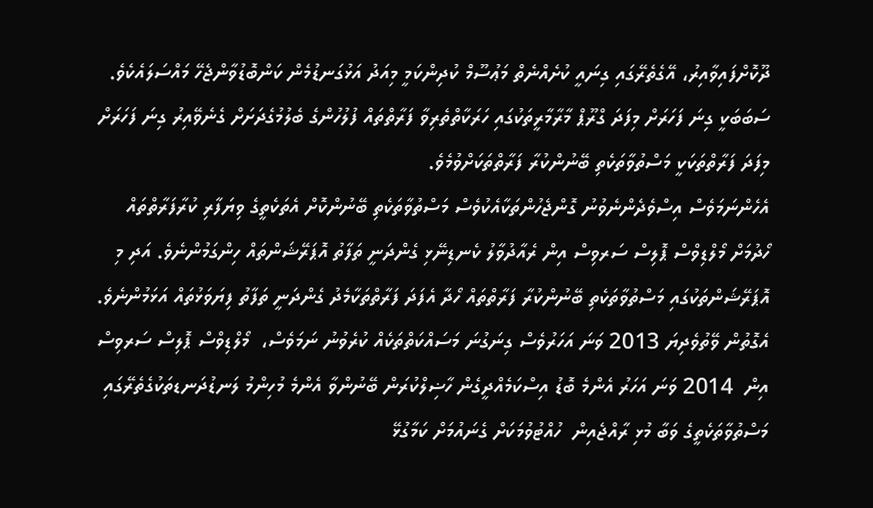ދޫކޮށްފައިވާއިރު، އޭގެތެރޭގައި ގިނައީ ކުށެއްނެތް މަޢުސޫމް ކުދިންކަމީ މިއަދު އަޅުގަނޑުމެން ކަންބޮޑުވާންޖެހޭ މައްސަލައެކެވެ. ސަބަބަކީ ގިނަ ފަހަރަށް މިފަދަ ގްރޫޕް މާރާމާރީތަކުގައި ހަރަކާތްތެރިވާ ފަރާތްތައް ފުލުހުންގެ ބެލުމުގެދަށަށް ގެނެވޭއިރު ގިނަ ފަހަރަށް މިފަދަ ފަރާތްތަކަކީ މަސްތުވާތަކެތި ބޭނުންކުރާ ފަރާތްތަކަށްވުމެވެ.
އެހެންނަމަވެސް އިސްވެދެންނެވުނު ގޮންޖެހުންތަކާއެކުވެސް މަސްތުވާތަކެތި ބޭނުންކޮށް އެތަކެތީގެ ވިޔަފާރި ކުރާފަރާތްތައް ހޯދުމަށް މޯލްޑިވްސް ޕޮލިސް ސަރވިސް އިން ރެއާދުވާލު ކެނޑިނޭޅި ގެންދަނީ ތަފާތު އޮޕަރޭޝަންތައް ހިންގަމުންނެވެ. އަދި މި އޮޕަރޭޝަންތަކުގައި މަސްތުވާތަކެތި ބޭނުންކުރާ ފަރާތްތައް ހޯދާ އެފަދަ ފަރާތްތަކާމެދު ގެންދަނީ ތަފާތު ފިޔަވަޅުތައް އަޅަމުންނެވެ. އެގޮތުން ވޭތުވެދިޔަ 2013 ވަނަ އަހަރުވެސް ގިނަގުނަ މަސައްކަތްތަކެއް ކުރެވުނު ނަމަވެސް،  މޯލްޑިވްސް ޕޮލިސް ސަރވިސް އިން  2014 ވަނަ އަހަރު އެންމެ ބޮޑު އިސްކަމެއްދީގެން ހާޟިލްކުރަން ބޭނުންވާ އެންމެ މުހިންމު ލަނޑުދަނޑތަކުގެތެރޭގައި މަސްތުވާތަކެތީގެ ވަބާ މުޅި ރާއްޖެއިން  ހުއްޓުވުމަކަށް ގެނައުމަށް ކަމާގުޅޭ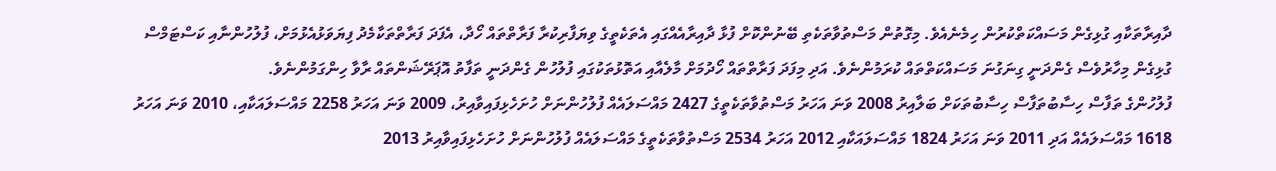ދާއިރާތަކާއި ގުޅިގެން މަސައްކަތްކުރުން ހިމެނެއެވެ. މިގޮތުން މަސްތުވާތަކެތި ބޭނުންކޮށް ފުޅާ ދާއިރާއެއްގައި އެތަކެތީގެ ވިޔަފާރިކުރާ ފަރާތްތައް ހޯދާ، އެފަދަ ފަރާތްތަކާމެދު ފިޔަވަޅުއެޅުމަށް، ފުލުހުންނާއި ކަސްޓަމްސް ގުޅިގެން މިހާރުވެސް ގެންދަނީ ގިނަގުނަ މަސައްކަތްތައް ކުރަމުންނެވެ. އަދި މިފަދަ ފަރާތްތައް ހޯދުމަށް މާލެއާއި އަތޮޅުތަކުގައި ފުލުހުން ގެންދަނީ ތަފާތު އޮޕަރޭޝަންތައް ރާވާ ހިންގަމުންނެވެ.
ފުލުހުންގެ ތަފާސް ހިސާބުތަފާސް ހިސާބުތަކަށް ބަލާއިރު 2008 ވަނަ އަހަރު މަސްތުވާތަކެތީގެ 2427 މައްސަލައެއް ފުލުހުންނަށް ހުށަހެޅިފައިވާއިރު، 2009 ވަނަ އަހަރު 2258 މައްސަލައަކާއި، 2010 ވަނަ އަހަރު 1618 މައްސަލައެއް އަދި 2011 ވަނަ އަހަރު 1824 މައްސަލައަކާއި 2012 އަހަރު 2534 މަސްތުވާތަކެތީގެ މައްސަލައެއް ފުލުހުންނަށް ހުށަހެޅިފައިވާއިރު 2013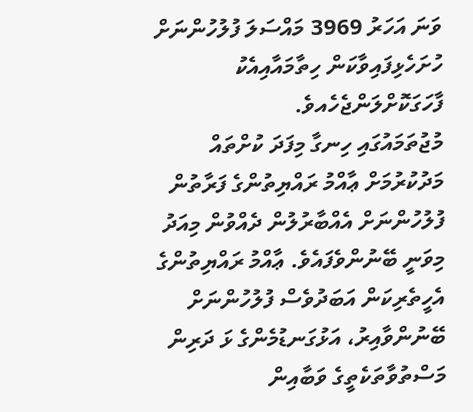ވަނަ އަހަރު 3969 މައްސަލަ ފުލުހުންނަށް ހުށަހެޅިފައިވާކަން ހިތާމައާއިއެކު ފާހަގަކޮށްލަންޖެހެއވެ.
މުޖުތަމައުގައި ހިނގާ މިފަދަ ކުށްތައް މަދުކުރުމަށް ޢާއްމު ރައްޔިތުންގެ ފަރާތުން ފުލުހުންނަށް އެއްބާރުލުން ދެއްވުން މިއަދު މިވަނީ ބޭނުންވެފައެވެ. ޢާއްމު ރައްޔިތުންގެ އެހީތެރިކަން އަބަދުވެސް ފުލުހުންނަށް ބޭނުންވާއިރު، އަޅުގަނޑުމެންގެ ޅަ ދަރިން މަސްތުވާތަކެތީގެ ވަބާއިން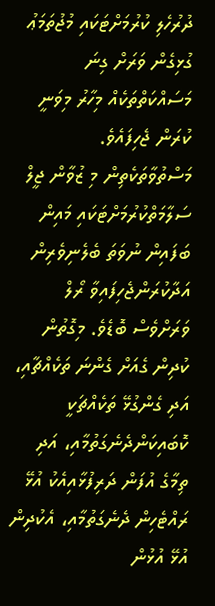ދުރުހެލި ކުރުމަށްޓަކައި މުޖުތަމަޢު ގުޅިގެން ވަރަށް ގިނަ މަސައްކަތްތަކެއް މިހާރު މިވަނީ ކުރަން ޖެހިފައެވެ. މަސްތުވާތަކެތިން މި ޒުވާން ޖީލް ސަލާމަތްކުރުމަށްޓަކައި މައިން ބަފައިން ނުވަތަ ބެލެނިވެރިން އަދާކުރަންޖެހިފައިވާ ރޯލް ވަރަށްވެސް ބޮޑެވެ. މިގޮތުން ކުދިން ގެއަށް ގެންނަ ތަކެއްޗާއި، އަދި ގެންގުޅޭ ތަކެއްޗަކީ ކޮބައިކަންދެނެގަތުމާއި، އަދި ތިމާގެ އުފަން ދަރިފުޅާއިއެކު އުޅޭ ރައްޓެހިން ދެނެގަތުމާއި، އެކުދިން އުޅޭ އުޅުން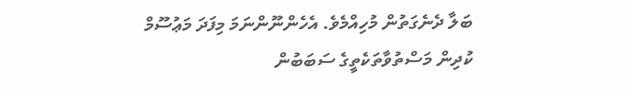ބަލާ ދެނެގަތުން މުހިއްމެވެ. އެހެންނޫންނަމަ މިފަދަ މަޢުސޫމް ކުދިން މަސްތުވާތަކެތީގެ ސަބަބުން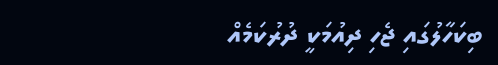ބިކަހާލުގައި ޖެހި ދިއުމަކީ ދުރުކަމެއް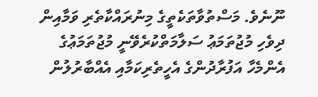ނޫނެވެ. މަސްތުވާތަކެތީގެ މިނުރައްކާތެރި ވަމާއިން ދިވެހި މުޖުތަމަޢު ސަލާމަތްކުރެވޭނީ މުޖުތަމަޢުގެ އެންމެހާ އަފުރާދުންގެ އެހީތެރިކަމާއި އެއްބާރުލުން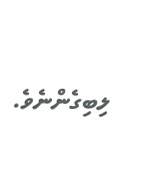ލިބިގެންނެވެ.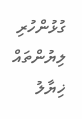ގުޅުންހުރި ލިޔުންތައް
ޚިޔާލު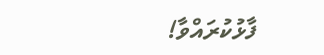ފާޅުކުރައްވާ!